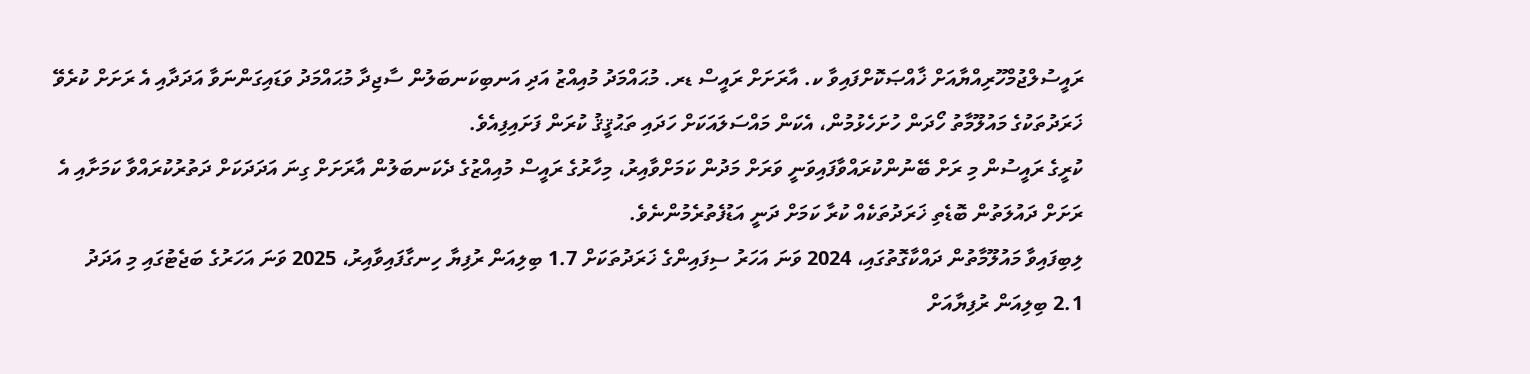ރައީސުލްޖުމްހޫރިއްޔާއަށް ޚާއްޞަކޮށްފައިވާ ކ. އާރަށަށް ރައީސް ޑރ. މުޙައްމަދު މުއިއްޒު އަދި އަނބިކަނބަލުން ސާޖިދާ މުޙައްމަދު ވަޑައިގަންނަވާ އަދަދާއި އެ ރަށަށް ކުރެވޭ ޚަރަދުތަކުގެ މައުލޫމާތު ހޯދަން ހުށަހެޅުމުން، އެކަން މައްސަލައަކަށް ހަދައި ތަޙުޤީޤު ކުރަން ފަށައިފިއެވެ.
ކުރީގެ ރައީސުން މި ރަށް ބޭނުންކުރައްވާފައިވަނީ ވަރަށް މަދުން ކަމަށްވާއިރު، މިހާރުގެ ރައީސް މުއިއްޒުގެ ދެކަނބަލުން އާރަށަށް ގިނަ އަދަދަކަށް ދަތުރުކުރައްވާ ކަމަށާއި އެ ރަށަށް ދައުލަތުން ބޮޑެތި ޚަރަދުތަކެއް ކުރާ ކަމަށް ދަނީ އަޑުފެތުރެމުންނެވެ.
ލިބިފައިވާ މައުލޫމާތުން ދައްކާގޮތުގައި، 2024 ވަނަ އަހަރު ސިފައިންގެ ޚަރަދުތަކަށް 1.7 ބިލިއަން ރުފިޔާ ހިނގާފައިވާއިރު، 2025 ވަނަ އަހަރުގެ ބަޖެޓުގައި މި އަދަދު 2.1 ބިލިއަން ރުފިޔާއަށް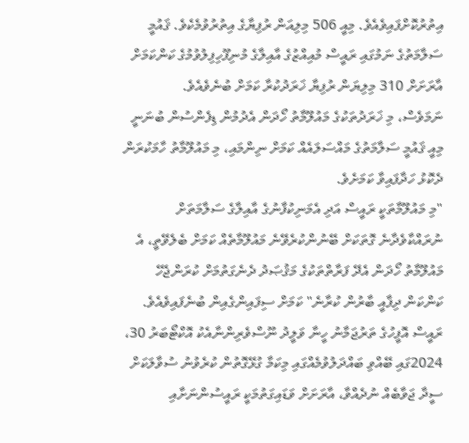އިތުރުކޮށްފައިވެއެވެ. މިއީ 506 މިލިއަން ރުފިޔާގެ އިތުރުވުމެކެވެ. ޤައުމީ ސަލާމަތުގެ ނަމުގައި ރައީސް މުއިއްޒުގެ އާއިލާގެ މުނިފޫހިފިލުވުމުގެ ކަންކަމަށް އާރަށަށް 310 މިލިޔަން ރުފިޔާ ޚަރަދުކުރާ ކަމަށް ބުނެވެއެވެ.
ނަމަވެސް، މި ޚަރަދުތަކުގެ މައުލޫމާތު ހޯދަން އެދުމުން ޑިފެންސުން ބުނަނީ މިއީ ޤައުމީ ސަލާމަތުގެ މައްސަލައެއް ކަމަށް ނިންމައި، މި މައުލޫމާތު ހާމަކުރަން ދެކޮޅު ހަދާފައިވާ ކަމަށެވެ.
"މި މައުލޫމާތަކީ ރައީސް އަދި އެމަނިކުފާނުގެ އާއިލާގެ ސަލާމަތަށް ނުރައްކާވެދާނެ ގޮތަކަށް ބޭނުންކުރެވޭނެ މައުލޫމާތެއް ކަމަށް ބެލެވޭތީ، އެ މައުލޫމާތު ހޯދަން އެދޭ ފަރާތްތަކުގެ މަޤުޞަދު ދެނެގަތުމަށް ކުރަންޖެހޭ ކަންކަން ދިފާއީ ބާރުން ކުރާނެ" ކަމަށް ސިފައިންގެއިން ބުނެފައިވެއެވެ.
ރައީސް އޮފީހުގެ ތަރުޖަމާނު ހީނާ ވަލީދު ނޫސްވެރިންނާއެކު އޮކްޓޯބަރު 30، 2024ގައި ބޭއްވި ބައްދަލުވުމެއްގައި މިކަމާ ގުޅޭގޮތުން ކުރެވުނު ސުވާލަކަށް ސީދާ ޖަވާބެއް ނުދެއްވާ، އާރަށަށް ވަޑައިގަތުމަކީ ރައީސުންނަށާއި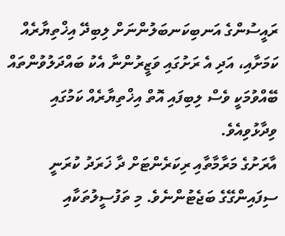ރައީސުންގެ އަނބިކަނބަލުންނަށް ލިބިދޭ އިޚްތިޔާރެއް ކަމަށާއި، އަދި އެ ރަށުގައި ވަޒީރުންނާ އެކު ބައްދަލުވުންތައް ބޭއްވުމަކީ ވެސް ލިބިފައި އޮތް އިޚްތިޔާރެއް ކަމުގައި ވިދާޅުވިއެވެ.
އާރަށުގެ މަރާމާތާއި ރިކަރެންޓަށް ދާ ޚަރަދު ކުރަނީ ސިފައިންގޭގެ ބަޖެޓުންނެވެ. މި ތަފުސީލުތަކާއި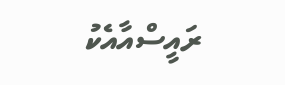ރައީސްއާއެކު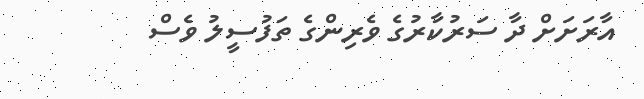އާރަށަށް ދާ ސަރުކާރުގެ ވެރިންގެ ތަފުސީލު ވެސް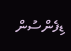ޑިފެންސުން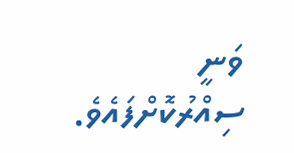ވަނީ ސިއްރުކޮށްފައެވެ.